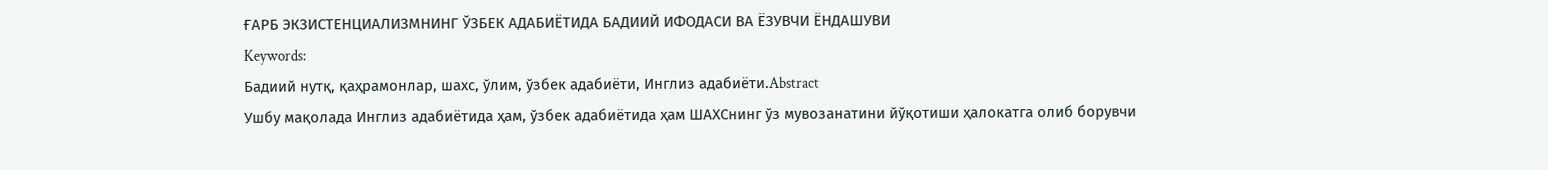ҒАРБ ЭКЗИСТЕНЦИАЛИЗМНИНГ ЎЗБЕК АДАБИЁТИДА БАДИИЙ ИФОДАСИ ВА ЁЗУВЧИ ЁНДАШУВИ
Keywords:
Бадиий нутқ, қаҳрамонлар, шахс, ўлим, ўзбек адабиёти, Инглиз адабиёти.Abstract
Ушбу мақолада Инглиз адабиётида ҳам, ўзбек адабиётида ҳам ШАХСнинг ўз мувозанатини йўқотиши ҳалокатга олиб борувчи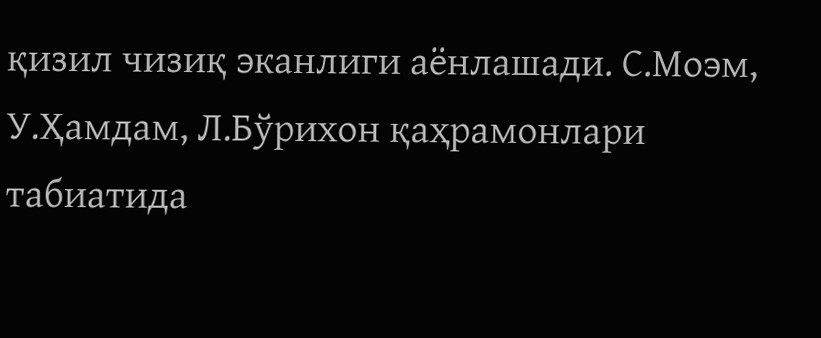қизил чизиқ эканлиги аёнлашади. С.Моэм, У.Ҳамдам, Л.Бўрихон қаҳрамонлари табиатида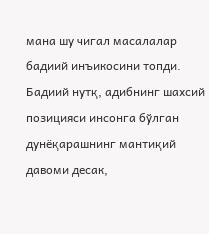мана шу чигал масалалар бадиий инъикосини топди. Бадиий нутқ, адибнинг шахсий позицияси инсонга бўлган дунёқарашнинг мантиқий давоми десак,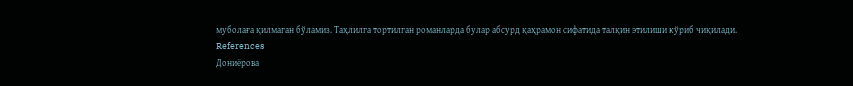муболаға қилмаган бўламиз. Таҳлилга тортилган романларда булар абсурд қаҳрамон сифатида талқин этилиши кўриб чиқилади.
References
Дониёрова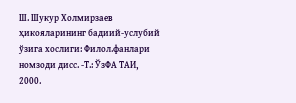Ш. Шукур Холмирзаев ҳикояларининг бадиий-услубий ўзига хослиги: Филол.фанлари номзоди дисс. -Т.: ЎзФА ТАИ, 2000.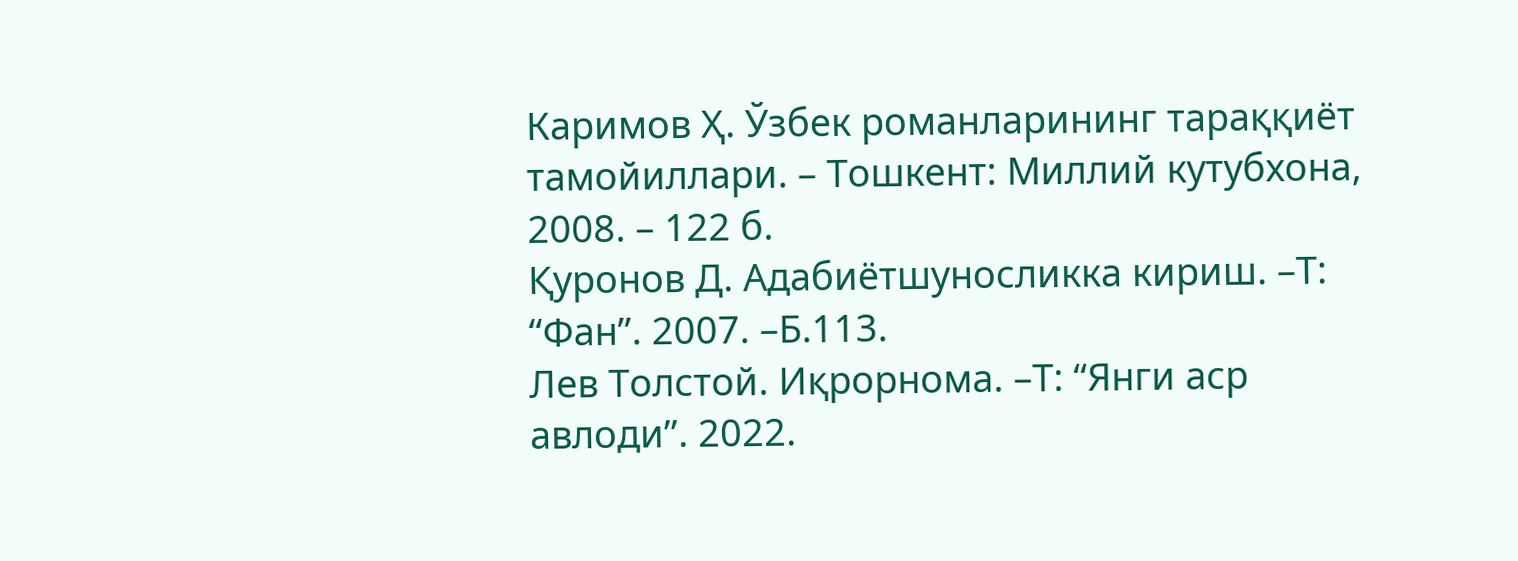Каримов Ҳ. Ўзбек романларининг тараққиёт тамойиллари. – Тошкент: Миллий кутубхона, 2008. – 122 б.
Қуронов Д. Адабиётшуносликка кириш. –Т: “Фан”. 2007. –Б.113.
Лев Толстой. Иқрорнома. –Т: “Янги аср авлоди”. 2022.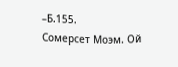–Б.155.
Сомерсет Моэм. Ой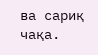ва сариқ чақа.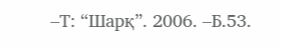–Т: “Шарқ”. 2006. –Б.53.